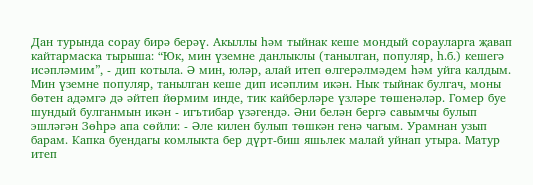Дан турында сорау бирә берәү. Акыллы һәм тыйнак кеше мондый сорауларга җавап кайтармаска тырыша: “Юк, мин үземне данлыклы (танылган, популяр, һ.б.) кешегә исәпләмим”, - дип котыла. Ә мин, юләр, алай итеп өлгерәлмәдем һәм уйга калдым. Мин үземне популяр, танылган кеше дип исәплим икән. Нык тыйнак булгач, моны бөтен адәмгә дә әйтеп йөрмим инде, тик кайберләре үзләре төшенәләр. Гомер буе шундый булганмын икән - игътибар үзәгендә. Әни белән бергә савымчы булып эшләгән Зөһрә апа сөйли: - Әле килен булып төшкән генә чагым. Урамнан узып барам. Капка буендагы комлыкта бер дүрт-биш яшьлек малай уйнап утыра. Матур итеп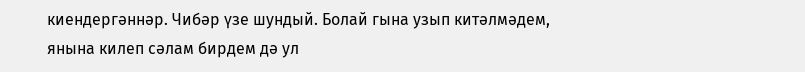киендергәннәр. Чибәр үзе шундый. Болай гына узып китәлмәдем, янына килеп сәлам бирдем дә ул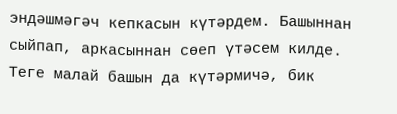эндәшмәгәч кепкасын күтәрдем. Башыннан сыйпап, аркасыннан сөеп үтәсем килде. Теге малай башын да күтәрмичә, бик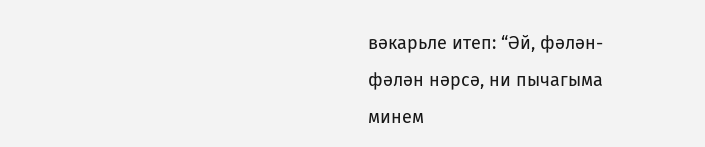вәкарьле итеп: “Әй, фәлән-фәлән нәрсә, ни пычагыма минем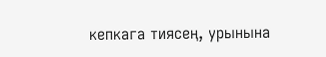кепкага тиясең, урынына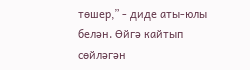төшер,” - диде аты-юлы белән. Өйгә кайтып сөйләгән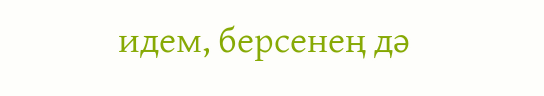идем, берсенең дә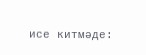исе китмәде: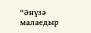“Әнүзә малаедыр